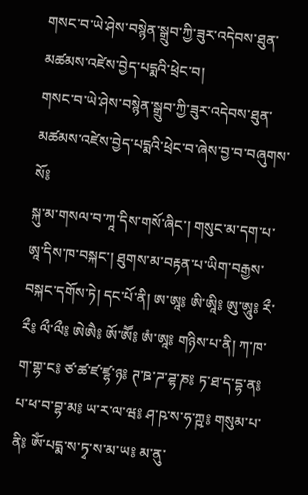གསང་བ་ཡེ་ཤེས་བསྙེན་སྒྲུབ་ཀྱི་ཟུར་འདེབས་ཐུན་མཚམས་འཛེས་བྱེད་པདྨའི་ཕྲེང་བ།
གསང་བ་ཡེ་ཤེས་བསྙེན་སྒྲུབ་ཀྱི་ཟུར་འདེབས་ཐུན་མཚམས་འཛེས་བྱེད་པདྨའི་ཕྲེང་བ་ཞེས་བྱ་བ་བཞུགས་སོ༔
སྐུ་མ་གསལ་བ་ཀཱ་དིས་གསོ་ཞིང་། གསུང་མ་དག་པ་ཨཱ་དིས་ཁ་བསྐང་། ཐུགས་མ་བརྟན་པ་ཡིག་བརྒྱས་བསྐང་དགོས་ཏེ། དང་པོ་ནི། ཨ་ཨཱ༔ ཨི་ཨཱི༔ ཨུ་ཨཱུ༔ རྀ་རྀ༔ ལྀ་ལྀ༔ ཨེཨཻ༔ ཨོ་ཨཽ༔ ཨཾ་ཨཱ༔ གཉིས་པ་ནི། ཀ་ཁ་ག་གྷ་ང༔ ཙ་ཚ་ཛ་ཛྷ་ཉ༔ ཊ་ཋ་ཌ་ཌྷ་ཎ༔ ཏ་ཐ་ད་དྷ་ན༔ པ་ཕ་བ་བྷ་མ༔ ཡ་ར་ལ་ཝ༔ ཤ་ཥ་ས་ཧ་ཀྵ༔ གསུམ་པ་ནི༔ ཨོཾ་པདྨ་ས་ཏྭ་ས་མ་ཡ༔ མ་ནུ་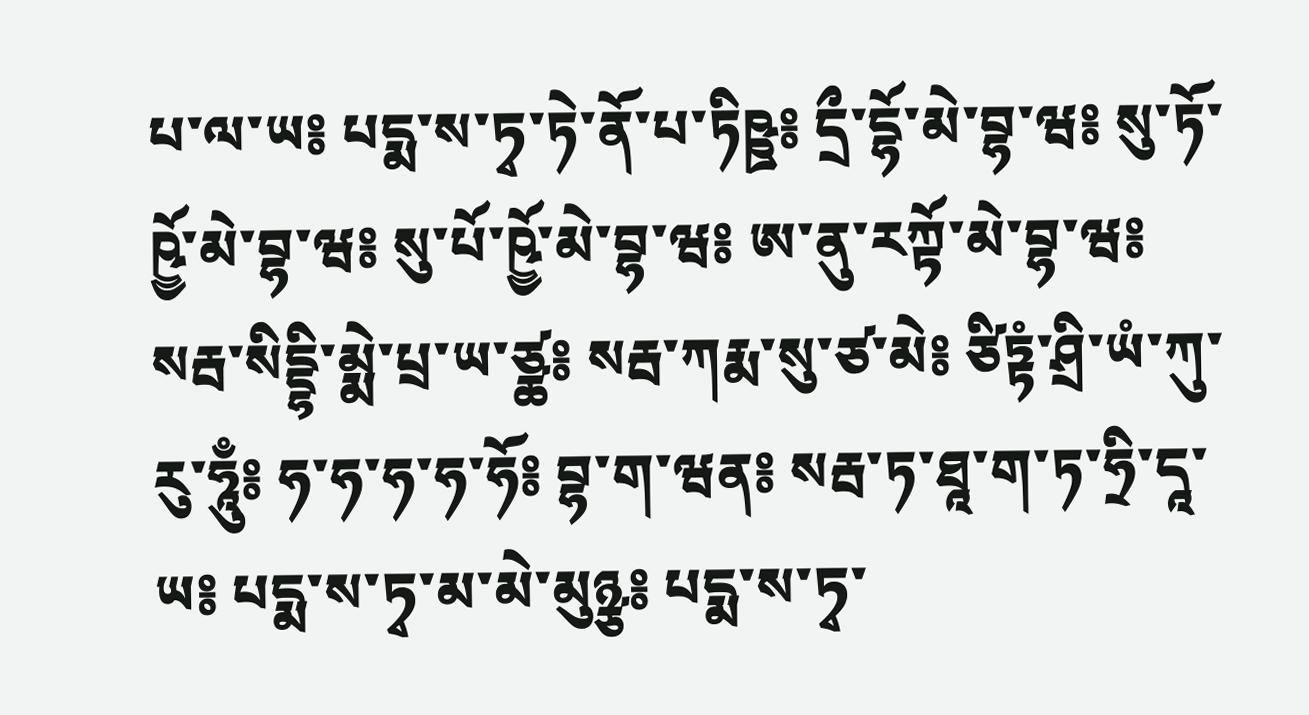པ་ལ་ཡ༔ པདྨ་ས་ཏྭ་ཏེ་ནོ་པ་ཏིཥྛ༔ དྲྀ་དྷོ་མེ་བྷ་ཝ༔ སུ་ཏོ་ཥྱོ་མེ་བྷ་ཝ༔ སུ་པོ་ཥྱོ་མེ་བྷ་ཝ༔ ཨ་ནུ་རཀྟོ་མེ་བྷ་ཝ༔ སརྦ་སིདྡྷི་མྨེ་པྲ་ཡ་ཙྪ༔ སརྦ་ཀརྨ་སུ་ཙ་མེ༔ ཙིཏྟཾ་ཤྲི་ཡཾ་ཀུ་རུ་ཧཱུྃ༔ ཧ་ཧ་ཧ་ཧ་ཧོ༔ བྷ་ག་ཝན༔ སརྦ་ཏ་ཐཱ་ག་ཏ་ཧྲི་དཱ་ཡ༔ པདྨ་ས་ཏྭ་མ་མེ་མུཉྩ༔ པདྨ་ས་ཏྭ་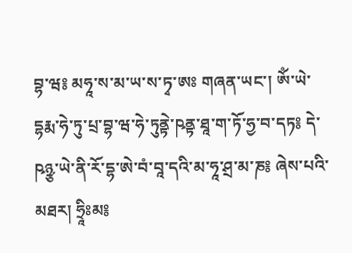བྷ་ཝ༔ མཧཱ་ས་མ་ཡ་ས་ཏྭ་ཨཿ གཞན་ཡང་། ཨོཾ་ཡེ་དྷརྨ་ཧེ་ཏུ་པྲ་བྷ་ཝ་ཧེ་ཏུནྟེ་ཥནྟ་ཐཱ་ག་ཏོ་ཧྱ་བ་དཏ༔ དེ་ཥཉྩ་ཡེ་ནི་རོ་དྷ་ཨེ་བཾ་བཱ་དའི་མ་ཧཱ་ཤྲ་མ་ཎ༔ ཞེས་པའི་མཐར། ཧྲཱིཿམ༔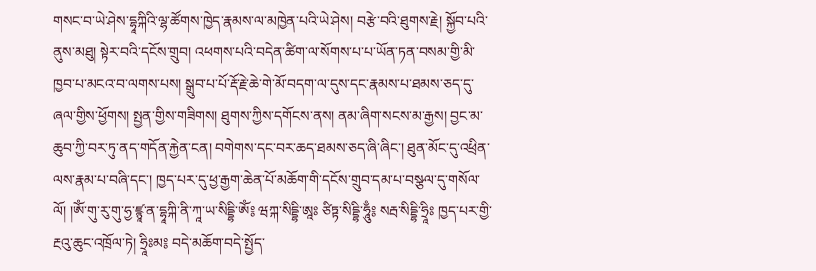གསང་བ་ཡེ་ཤེས་དྷཱཀྐིའི་ལྷ་ཚོགས་ཁྱེད་རྣམས་ལ་མཁྱེན་པའི་ཡེ་ཤེས། བརྩེ་བའི་ཐུགས་རྗེ། སྐྱོབ་པའི་ནུས་མཐུ། སྟེར་བའི་དངོས་གྲུབ། འཕགས་པའི་བདེན་ཚིག་ལ་སོགས་པ་པ་ཡོན་ཏན་བསམ་གྱི་མི་ཁྱབ་པ་མངའ་བ་ལགས་པས། སྒྲུབ་པ་པོ་རྡོ་རྗེ་ཆེ་གེ་མོ་བདག་ལ་དུས་དང་རྣམས་པ་ཐམས་ཅད་དུ་ཞལ་གྱིས་ཕྱོགས། སྤྱན་གྱིས་གཟིགས། ཐུགས་ཀྱིས་དགོངས་ནས། ནམ་ཞིག་སངས་མ་རྒྱས། བྱང་མ་ཆུབ་ཀྱི་བར་ཏུ་ནད་གདོན་རྐྱེན་ངན། བགེགས་དང་བར་ཆད་ཐམས་ཅད་ཞི་ཞིང་། ཐུན་མོང་དུ་འཕྲིན་ལས་རྣམ་པ་བཞི་དང་། ཁྱད་པར་དུ་ཕྱ་རྒྱག་ཆེན་པོ་མཆོག་གི་དངོས་གྲུབ་དམ་པ་བསྩལ་དུ་གསོལ་ལོ། །ཨོཾ་གུ་རུ་གུ་ཧྱ་ཛྙཱ་ན་དྷཱཀྐི་ནི་ཀཱ་ཡ་སིདྡྷི་ཨོཾ༔ ཝཀྐ་སིདྡྷི་ཨཱཿ ཙིཏྟ་སིདྡྷི་ཧཱུྃ༔ སརྦ་སིདྡྷི་ཧྲཱིཿ ཁྱད་པར་གྱི་རྔའུ་ཆུང་འཁྲོལ་ཏེ། ཧྲཱིཿམ༔ བདེ་མཆོག་བདེ་སྤྱོད་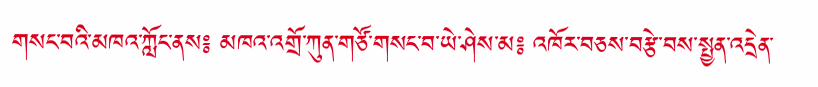གསང་བའི་མཁའ་ཀློང་ནས༔ མཁའ་འགྲོ་ཀུན་གཙོ་གསང་བ་ཡེ་ཤེས་མ༔ འཁོར་བཅས་བརྩེ་བས་སྤྱན་འདྲེན་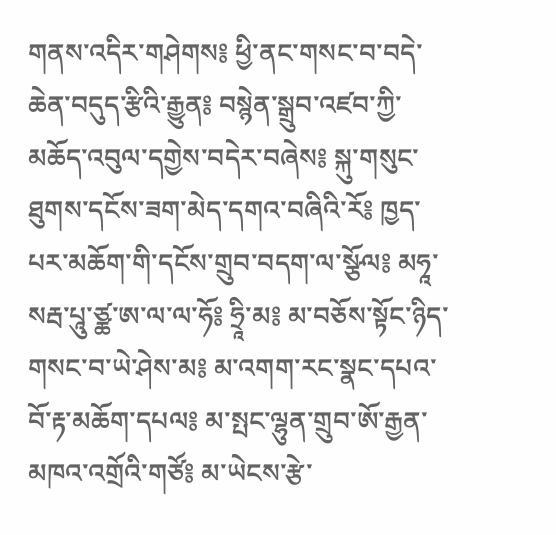གནས་འདིར་གཤེགས༔ ཕྱི་ནང་གསང་བ་བདེ་ཆེན་བདུད་རྩིའི་རྒྱུན༔ བསྙེན་སྒྲུབ་འཛབ་ཀྱི་མཆོད་འབུལ་དགྱེས་བདེར་བཞེས༔ སྐུ་གསུང་ཐུགས་དངོས་ཟག་མེད་དགའ་བཞིའི་རོ༔ ཁྱད་པར་མཆོག་གི་དངོས་གྲུབ་བདག་ལ་སྩོལ༔ མཧཱ་སརྦ་པཱུ་ཙྪ་ཨ་ལ་ལ་ཧོ༔ ཧྲཱི་མ༔ མ་བཅོས་སྟོང་ཉིད་གསང་བ་ཡེ་ཤེས་མ༔ མ་འགག་རང་སྣང་དཔའ་བོ་རྟ་མཆོག་དཔལ༔ མ་སྤང་ལྷུན་གྲུབ་ཨོ་རྒྱན་མཁའ་འགྲོའི་གཙོ༔ མ་ཡེངས་རྩེ་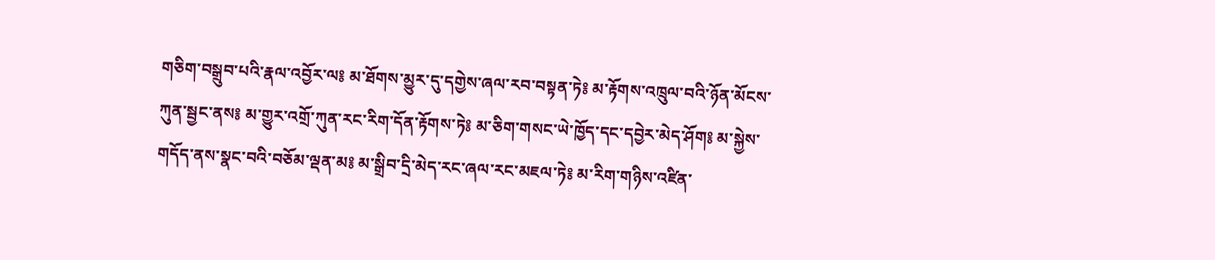གཅིག་བསྒྲུབ་པའི་རྣལ་འབྱོར་ལ༔ མ་ཐོགས་མྱུར་དུ་དགྱེས་ཞལ་རབ་བསྟན་ཏེ༔ མ་རྟོགས་འཁྲུལ་བའི་ཉོན་མོངས་ཀུན་སྦྱང་ནས༔ མ་གྱུར་འགྲོ་ཀུན་རང་རིག་དོན་རྟོགས་ཏེ༔ མ་ཅིག་གསང་ཡེ་ཁྱོད་དང་དབྱེར་མེད་ཤོག༔ མ་སྐྱེས་གདོད་ནས་སྣང་བའི་བཅོམ་ལྡན་མ༔ མ་སྒྲིབ་དྲི་མེད་རང་ཞལ་རང་མཇལ་ཏེ༔ མ་རིག་གཉིས་འཛིན་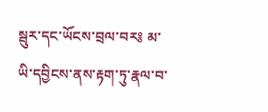སྦུར་དང་ཡོངས་བྲལ་བར༔ མ་ཡི་དབྱིངས་ནས་རྟག་ཏུ་རྣལ་བ་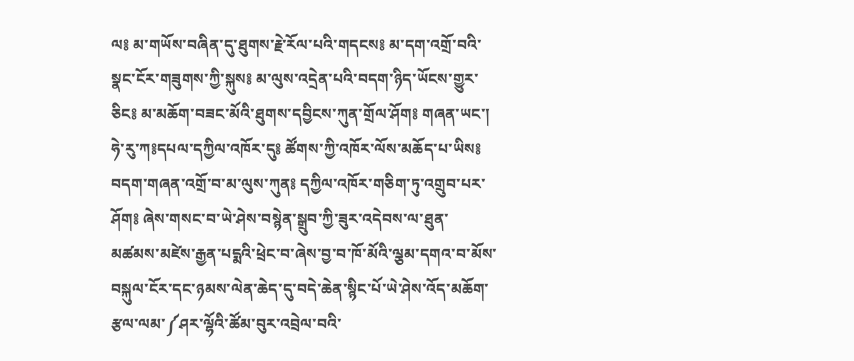ལ༔ མ་གཡོས་བཞིན་དུ་ཐུགས་རྗེ་རོལ་པའི་གདངས༔ མ་དག་འགྲོ་བའི་སྣང་ངོར་གཟུགས་ཀྱི་སྐུས༔ མ་ལུས་འདྲེན་པའི་བདག་ཉིད་ཡོངས་གྱུར་ཅིང༔ མ་མཆོག་བཟང་མོའི་ཐུགས་དབྱིངས་ཀུན་གྲོལ་ཤོག༔ གཞན་ཡང་། ཧེ་རུ་ཀ༔དཔལ་དཀྱིལ་འཁོར་དུ༔ ཚོགས་ཀྱི་འཁོར་ལོས་མཆོད་པ་ཡིས༔ བདག་གཞན་འགྲོ་བ་མ་ལུས་ཀུན༔ དཀྱིལ་འཁོར་གཅིག་ཏུ་འགྲུབ་པར་ཤོག༔ ཞེས་གསང་བ་ཡེ་ཤེས་བསྙེན་སྒྲུབ་ཀྱི་ཟུར་འདེབས་ལ་ཐུན་མཚམས་མཛེས་རྒྱན་པདྨའི་ཕྲེང་བ་ཞེས་བྱ་བ་ཁོ་མོའི་ལྕམ་དགའ་བ་མོས་བསྐུལ་ངོར་དང་ཉམས་ལེན་ཆེད་དུ་བདེ་ཆེན་སྙིང་པོ་ཡེ་ཤེས་འོད་མཆོག་རྩལ་ལམ་༼ཤར་ལྷོའི་ཚོམ་བུར་འབྲེལ་བའི་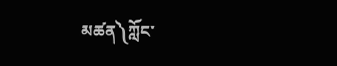མཚན༽ཀློང་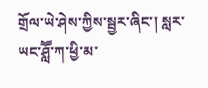གྲོལ་ཡེ་ཤེས་ཀྱིས་སྦྱར་ཞིང་། སླར་ཡང་ཤླཽ་ཀ་ཕྱི་མ་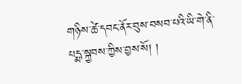གཉིས་ཚེ་དབང་ནོར་བུས་བསབ་པའི་ཡི་གེ་ནི་པདྨ་སྐྱབས་ཀྱིས་བྱས་སོ། །